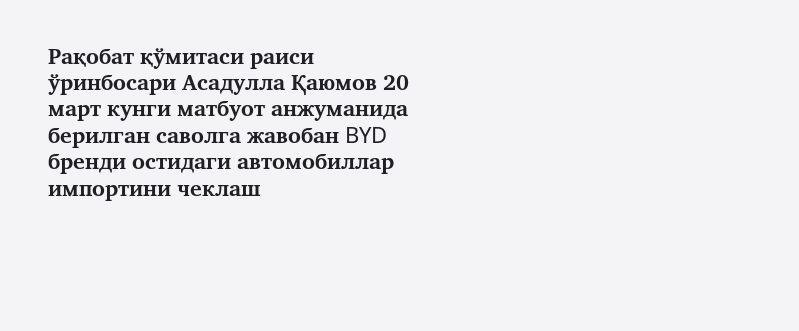Рақобат қўмитаси раиси ўринбосари Асадулла Қаюмов 20 март кунги матбуот анжуманида берилган саволга жавобан BYD бренди остидаги автомобиллар импортини чеклаш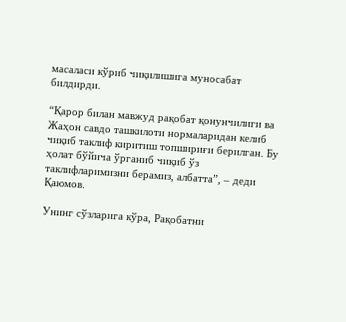масаласи кўриб чиқилишига муносабат билдирди.

“Қарор билан мавжуд рақобат қонунчилиги ва Жаҳон савдо ташкилоти нормаларидан келиб чиқиб таклиф киритиш топшириғи берилган. Бу ҳолат бўйича ўрганиб чиқиб ўз таклифларимизни берамиз, албатта”, – деди Қаюмов.

Унинг сўзларига кўра, Рақобатни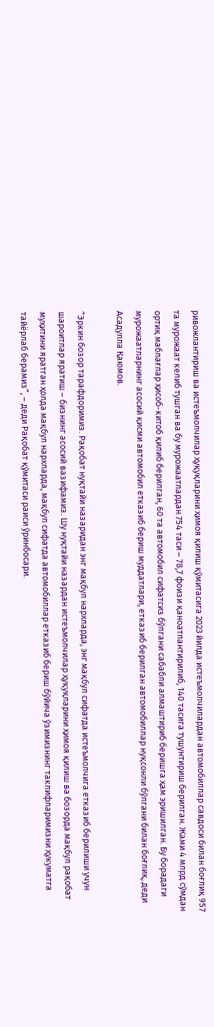ривожлантириш ва истеъмолчилар ҳуқуқларини ҳимоя қилиш қўмитасига 2023 йилда истеъмолчилардан автомобиллар савдоси билан боғлиқ 957 та мурожаат келиб тушган ва бу мурожаатлардан 754 таси – 78,7 фоизи қаноатлантирилиб, 140 тасига тушунтириш берилган. Жами 4 млрд сўмдан ортиқ маблағлар ҳисоб-китоб қилиб берилган, 60 та автомобил сифатсиз бўлгани сабабли алмаштириб беришга ҳам эришилган. Бу борадаги мурожаатларнинг асосий қисми автомобил етказиб бериш муддатлари, етказиб берилган автомобиллар нуқсонли бўлгани билан боғлиқ, деди Асадулла Қаюмов.

“Эркин бозор тарафдоримиз. Рақобат нуқтайи назаридан энг мақбул нархларда, энг мақбул сифатда истеъмолчига етказиб берилиши учун шароитлар яратиш – бизнинг асосий вазифамиз. Шу нуқтайи назардан истеъмолчилар ҳуқуқларини ҳимоя қилиш ва бозорда мақбул рақобат муҳитини яратган ҳолда мақбул нархларда, мақбул сифатда автомобиллар етказиб бериш бўйича ўзимизнинг таклифларимизни ҳукуматга тайёрлаб берамиз”, – деди Рақобат қўмитаси раиси ўринбосари.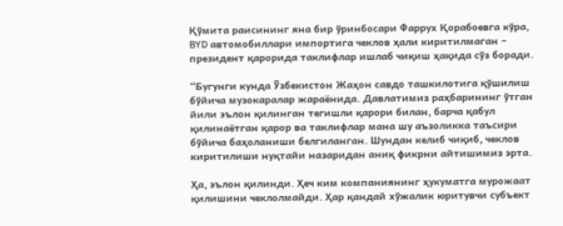Қўмита раисининг яна бир ўринбосари Фаррух Қорабоевга кўра, BYD автомобиллари импортига чеклов ҳали киритилмаган – президент қарорида таклифлар ишлаб чиқиш ҳақида сўз боради.

“Бугунги кунда Ўзбекистон Жаҳон савдо ташкилотига қўшилиш бўйича музокаралар жараёнида. Давлатимиз раҳбарининг ўтган йили эълон қилинган тегишли қарори билан, барча қабул қилинаётган қарор ва таклифлар мана шу аъзоликка таъсири бўйича баҳоланиши белгиланган. Шундан келиб чиқиб, чеклов киритилиши нуқтайи назаридан аниқ фикрни айтишимиз эрта.

Ҳа, эълон қилинди. Ҳеч ким компаниянинг ҳукуматга мурожаат қилишини чеклолмайди. Ҳар қандай хўжалик юритувчи субъект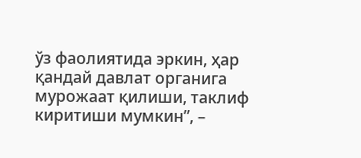ўз фаолиятида эркин, ҳар қандай давлат органига мурожаат қилиши, таклиф киритиши мумкин”, –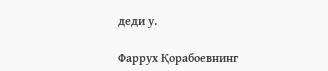деди у.

Фаррух Қорабоевнинг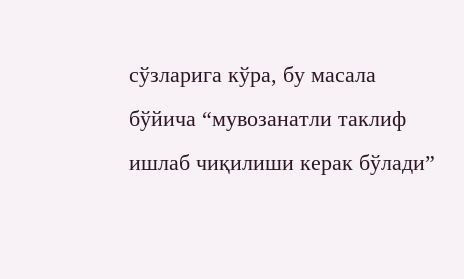сўзларига кўра, бу масала бўйича “мувозанатли таклиф ишлаб чиқилиши керак бўлади”